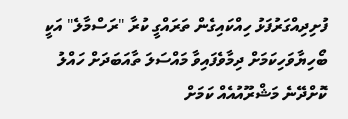ފުށިދިއްގަރުފަޅު ހިއްކައިގެން ތަރައްގީ ކުރާ "ރަސްމާލެ" އަކީ ބޯހިޔާވަހިކަމަށް ދިމާވެފައިވާ މައްސަލަ ތާއަބަދަށް ހައްލު ކޮށްދޭނެ މަޝްރޫއުއެއް ކަމަށް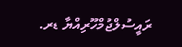ރައީސުލްޖުމްހޫރިއްޔާ ޑރ.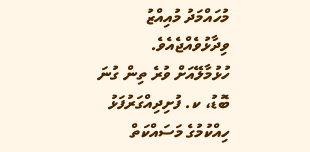މުހައްމަދު މުއިއްޒު ވިދާޅުވެއްޖެއެވެ.
ހުޅުމާލޭއަށް ވުރެ ތިން ގުނަ ބޮޑު، ކ. ފުށިދިއްގަރުފަޅު ހިއްކުމުގެ މަސައްކަތް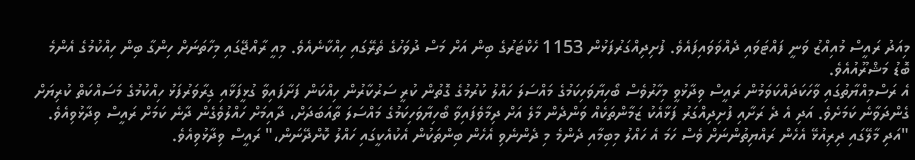މިއަދު ރައީސް މުއިއްޒު ވަނީ ފައްޓަވައި ދެއްވަވައިފައެވެ. ފުށިދިއްގަރުފަޅުން 1153 ހެކްޓަރުގެ ބިން އަށް މަސް ދުވަހުގެ ތެރޭގައި ހިއްކާނެއެވެ. މިއީ ރާއްޖޭގައި މިހާތަނަށް ހިންގާ ބިން ހިއްކުމުގެ އެންމެ ބޮޑު މަޝްރޫއުއެވެ.
އެ ރަސްމިއްޔާތުގައި ވާހަކަދައްކަވަމުން ރައީސް ވިދާޅުވީ މިހާރުވެސް ބޯހިޔާވަހިކަމުގެ މައްސަލަ ހައްލު ކުރުމުގެ ގޮތުން ކުރީ ސަރުކާރުން ހިއްކަން ފަށާފައިވާ ގުޅީފަޅާއި ގިރާވަރުފަޅު ހިއްކުމުގެ މަސައްކަތް ކުރިޔަށް ގެންދަވާނެ ކަމަށެވެ. އަދި އެ ދެ ރަށާއި ފުށިދިއްގަރު ފަޅާއެކު ޒަމާންތަކެއް ވަންދެން މާލެ އަށް ދިމާވެފައިވާ ބޯހިޔާވަހިކަމުގެ މައްސަލަ ތާއަބަދަށް، ދާއިމަށް ހައްލުވެގެން ދާނެ ކަމަށް ރައީސް ވިދާޅުވިއެވެ.
"އަދި މާލޭގައި ދިރިއުޅޭ އެހެން ރައްޔިތުންނަށް ވެސް ހަމަ އެ ހައްލު މިބިމާއި ދެންމެ މި ދެންނެވި އެހެން ބިންތަކުން އެކުއެކީގައި ހައްލު ކޮށްދޭނަން،" ރައީސް ވިދާޅުވިއެވެ.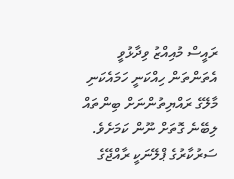ރައީސް މުއިއްޒު ވިދާޅުވީ އެތަންތަން ހިއްކަނީ ހަމައެކަނި މާލޭގެ ރައްޔިތުންނަށް ބިންތައް ލިބޭނެ ގޮތަށް ނޫން ކަމަށެވެ. ސަރުކާރުގެ ޕްލޭނަކީ ރާއްޖޭގެ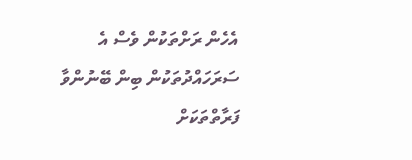އެހެން ރަށްތަކުން ވެސް އެ ސަރަހައްދުތަކުން ބިން ބޭނުންވާ ފަރާތްތަކަށް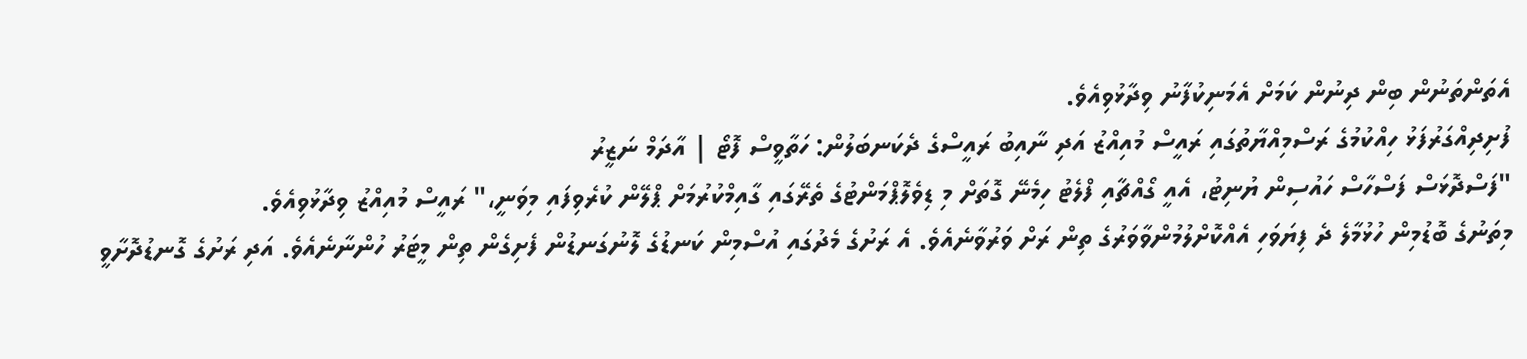އެތަންތަނުން ބިން ދިނުން ކަމަށް އެމަނިކުފާނު ވިދާޅުވިއެވެ.
ފުށިދިއްގަރުފަޅު ހިއްކުމުގެ ރަސްމިއްޔާތުގައި ރައީސް މުއިއްޒު އަދި ނާއިބު ރައީސްގެ ދެކަނބަލުން: ހަތާވީސް ފޮޓޯ | އާދަމް ނަޒީރު
"ފަސްދޮޅަސް ފަސްހާސް ހައުސިން ޔުނިޓު، އެއީ ގޯއްޗާއި ފްލެޓު ހިމެނޭ ގޮތަށް މި ޑިވެލޮޕްމަންޓުގެ ތެރޭގައި ގާއިމްކުރުމަށް ޕްލޭން ކުރެވިފައި މިވަނީ،" ރައީސް މުއިއްޒު ވިދާޅުވިއެވެ.
މިތަނުގެ ބޮޑުމިން ހުޅުމާލެ ދެ ފިޔަވަހި އެއްކޮށްލުމުންވާވަރުގެ ތިން ރަށް ވަރުވާނެއެވެ. އެ ރަށުގެ މެދުގައި އުސްމިން ކަނޑުގެ ލޮނުގަނޑުން ފެށިގެން ތިން މީޓަރު ހުންނާނެއެވެ. އަދި ރަށުގެ ގޮނޑުދޮށާވީ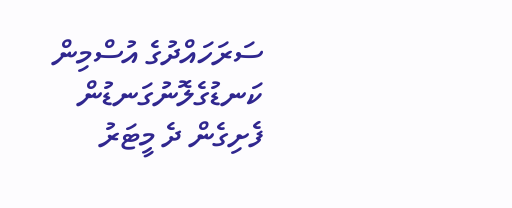ސަރަހައްދުގެ އުސްމިން ކަނޑުގެލޮނުގަނޑުން ފެށިގެން ދެ މީޓަރު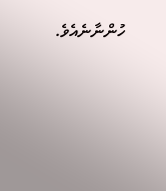ހުންނާނެއެވެ.